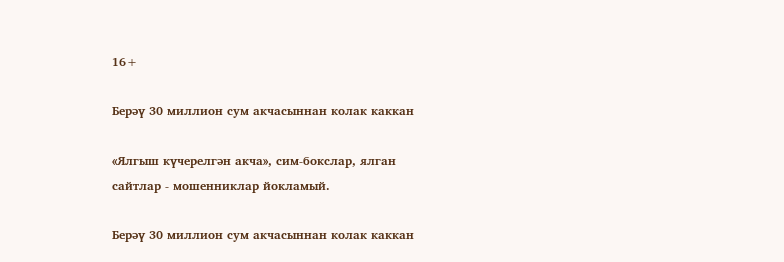16+

Берәү 30 миллион сум акчасыннан колак каккан

«Ялгыш күчерелгән акча», сим-бокслар, ялган сайтлар - мошенниклар йокламый.

Берәү 30 миллион сум акчасыннан колак каккан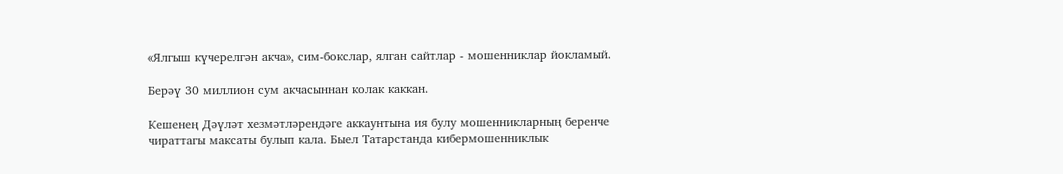«Ялгыш күчерелгән акча», сим-бокслар, ялган сайтлар - мошенниклар йокламый.

Берәү 30 миллион сум акчасыннан колак каккан.

Кешенең Дәүләт хезмәтләрендәге аккаунтына ия булу мошенникларның беренче чираттагы максаты булып кала. Быел Татарстанда кибермошенниклык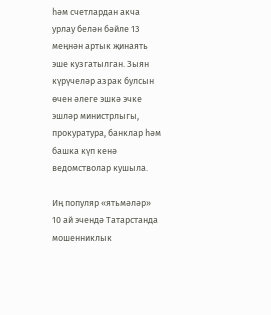һәм счетлардан акча урлау белән бәйле 13 меңнән артык җинаять эше кузгатылган. Зыян күрүчеләр азрак булсын өчен әлеге эшкә эчке эшләр министрлыгы, прокуратура, банклар һәм башка күп кенә ведомстволар кушыла.

Иң популяр «ятьмәләр»
10 ай эчендә Татарстанда мошенниклык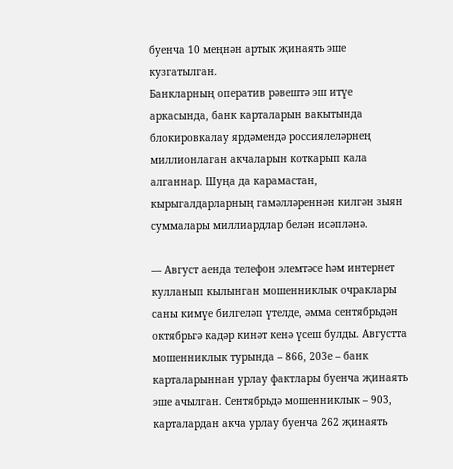буенча 10 меңнән артык җинаять эше кузгатылган.
Банкларның оператив рәвештә эш итүе аркасында, банк карталарын вакытында блокировкалау ярдәмендә россиялеләрнең миллионлаган акчаларын коткарып кала алганнар. Шуңа да карамастан, кырыгалдарларның гамәлләреннән килгән зыян суммалары миллиардлар белән исәпләнә.

— Август аенда телефон элемтәсе һәм интернет кулланып кылынган мошенниклык очраклары саны кимүе билгеләп үтелде, әмма сентябрьдән октябрьгә кадәр кинәт кенә үсеш булды. Августта мошенниклык турында – 866, 203е – банк карталарыннан урлау фактлары буенча җинаять эше ачылган. Сентябрьдә мошенниклык – 903, карталардан акча урлау буенча 262 җинаять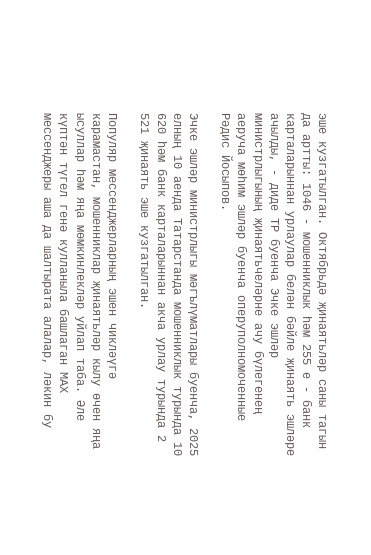эше кузгатылган. Октябрьдә җинаятьләр саны тагын да артты: 1046 - мошенниклык һәм 255 е - банк карталарыннан урлаулар белән бәйле җинаять эшләре ачылды, - диде ТР буенча Эчке эшләр министрлыгының җинаятьчеләрне ачу бүлегенең аеруча мөһим эшләр буенча оперуполномоченные Рәдис Йосыпов.

Эчке эшләр министрлыгы мәгълүматлары буенча, 2025 елның 10 аенда Татарстанда мошенниклык турында 10 620 һәм банк карталарыннан акча урлау турында 2 521 җинаять эше кузгатылган.

Популяр мессенджерларның эшен чикләүгә карамастан, мошенниклар җинаятьләр кылу өчен яңа ысуллар һәм яңа мөмкинлекләр уйлап таба. Әле күптән түгел генә кулланыла башлаган МАХ мессенджеры аша да шалтырата алалар, ләкин бу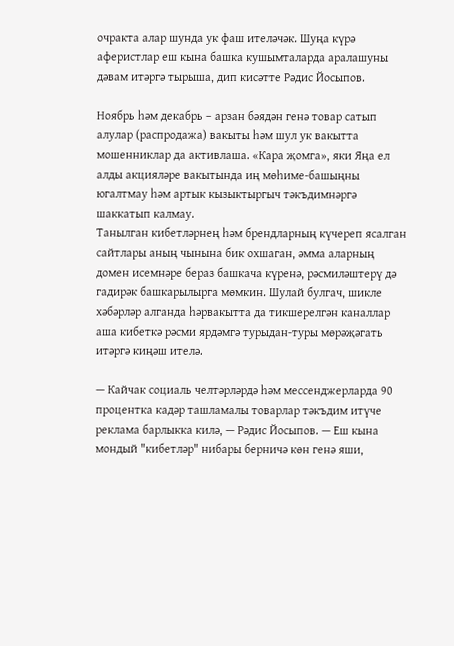очракта алар шунда ук фаш ителәчәк. Шуңа күрә аферистлар еш кына башка кушымталарда аралашуны дәвам итәргә тырыша, дип кисәтте Рәдис Йосыпов.

Ноябрь һәм декабрь – арзан бәядән генә товар сатып алулар (распродажа) вакыты һәм шул ук вакытта мошенниклар да активлаша. «Кара җомга», яки Яңа ел алды акцияләре вакытында иң мөһиме-башыңны югалтмау һәм артык кызыктыргыч тәкъдимнәргә шаккатып калмау.
Танылган кибетләрнең һәм брендларның күчереп ясалган сайтлары аның чынына бик охшаган, әмма аларның домен исемнәре бераз башкача күренә, рәсмиләштерү дә гадирәк башкарылырга мөмкин. Шулай булгач, шикле хәбәрләр алганда һәрвакытта да тикшерелгән каналлар аша кибеткә рәсми ярдәмгә турыдан-туры мөрәҗәгать итәргә киңәш ителә.

— Кайчак социаль челтәрләрдә һәм мессенджерларда 90 процентка кадәр ташламалы товарлар тәкъдим итүче реклама барлыкка килә, — Рәдис Йосыпов. — Еш кына мондый "кибетләр" нибары берничә көн генә яши,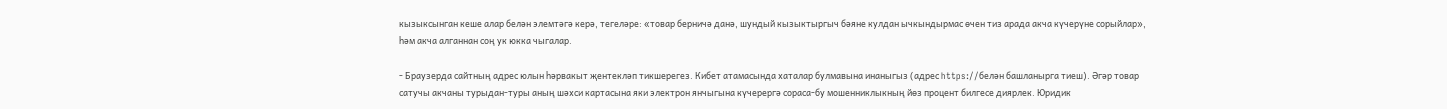кызыксынган кеше алар белән элемтәгә керә, тегеләре: «товар берничә данә, шундый кызыктыргыч бәяне кулдан ычкындырмас өчен тиз арада акча күчерүне сорыйлар», һәм акча алганнан соң ук юкка чыгалар.

- Браузерда сайтның адрес юлын һәрвакыт җентекләп тикшерегез. Кибет атамасында хаталар булмавына инаныгыз (адрес https://белән башланырга тиеш). Әгәр товар сатучы акчаны турыдан-туры аның шәхси картасына яки электрон янчыгына күчерергә сораса-бу мошенниклыкның йөз процент билгесе диярлек. Юридик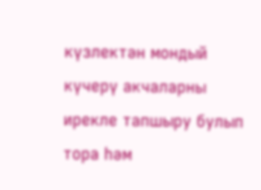күзлектән мондый күчерү акчаларны ирекле тапшыру булып тора һәм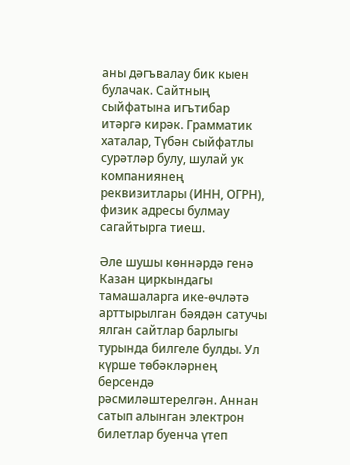аны дәгъвалау бик кыен булачак. Сайтның сыйфатына игътибар итәргә кирәк. Грамматик хаталар, Түбән сыйфатлы сурәтләр булу, шулай ук компаниянең реквизитлары (ИНН, ОГРН), физик адресы булмау сагайтырга тиеш.

Әле шушы көннәрдә генә Казан циркындагы тамашаларга ике-өчләтә арттырылган бәядән сатучы ялган сайтлар барлыгы турында билгеле булды. Ул күрше төбәкләрнең берсендә рәсмиләштерелгән. Аннан сатып алынган электрон билетлар буенча үтеп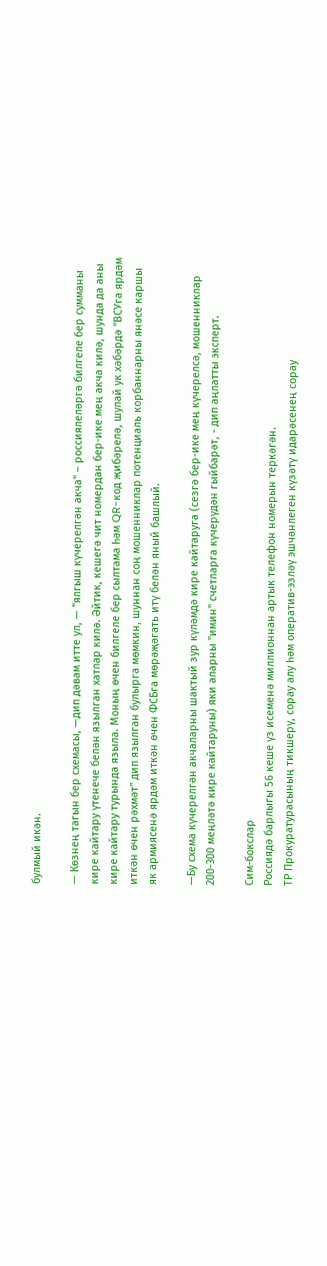булмый икән.

— Көзнең тагын бер схемасы, —дип дәвам итте ул, — "ялгыш күчерелгән акча" – россиялеләргә билгеле бер сумманы кире кайтару үтенече белән язылган хатлар килә. Әйтик, кешегә чит номердан бер-ике мең акча килә, шунда да аны кире кайтару турында языла. Моның өчен билгеле бер сылтама һәм QR-код җибәрелә, шулай ук хәбәрдә "ВСУга ярдәм иткән өчен рәхмәт" дип язылган булырга мөмкин, шуннан соң мошенниклар потенциаль корбаннарны янәсе каршы як армиясенә ярдәм иткән өчен ФСБга мөрәҗәгать итү белән яный башлый.

—Бу схема күчерелгән акчаларны шактый зур күләмдә кире кайтаруга (сезгә бер-ике мең күчерелсә, мошенниклар 200-300 меңләтә кире кайтаруны) яки аларны "имин" счетларга күчерүдән гыйбарәт, - дип аңлатты эксперт.

Сим-бокслар
Россиядә барлыгы 56 кеше үз исеменә миллионнан артык телефон номерын теркәгән.
ТР Прокуратурасының тикшерү, сорау алу һәм оператив-эзләү эшчәнлеген күзәтү идарәсенең сорау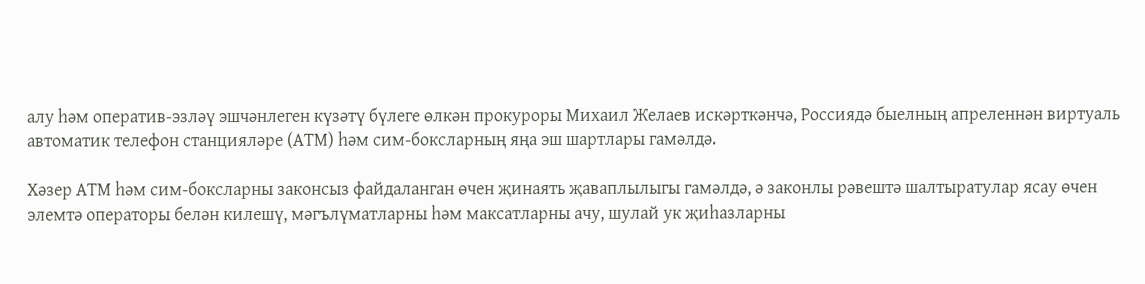алу һәм оператив-эзләү эшчәнлеген күзәтү бүлеге өлкән прокуроры Михаил Желаев искәрткәнчә, Россиядә быелның апреленнән виртуаль автоматик телефон станцияләре (АТМ) һәм сим-боксларның яңа эш шартлары гамәлдә.

Хәзер АТМ һәм сим-боксларны законсыз файдаланган өчен җинаять җаваплылыгы гамәлдә, ә законлы рәвештә шалтыратулар ясау өчен элемтә операторы белән килешү, мәгълүматларны һәм максатларны ачу, шулай ук җиһазларны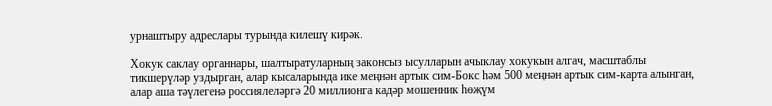урнаштыру адреслары турында килешү кирәк.

Хокук саклау органнары, шалтыратуларның законсыз ысулларын ачыклау хокукын алгач, масштаблы тикшерүләр уздырган, алар кысаларында ике меңнән артык сим-Бокс һәм 500 меңнән артык сим-карта алынган, алар аша тәүлегенә россиялеләргә 20 миллионга кадәр мошенник һөҗүм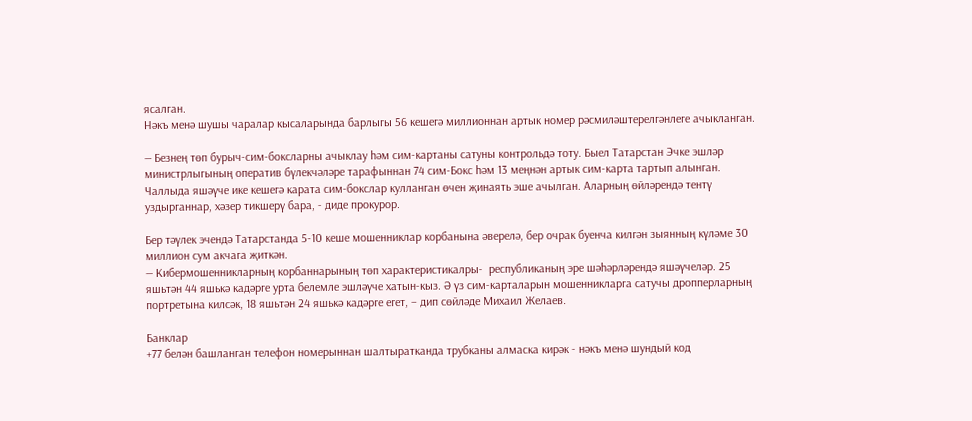ясалган.
Нәкъ менә шушы чаралар кысаларында барлыгы 56 кешегә миллионнан артык номер рәсмиләштерелгәнлеге ачыкланган.

— Безнең төп бурыч-сим-боксларны ачыклау һәм сим-картаны сатуны контрольдә тоту. Быел Татарстан Эчке эшләр министрлыгының оператив бүлекчәләре тарафыннан 74 сим-Бокс һәм 13 меңнән артык сим-карта тартып алынган.  Чаллыда яшәүче ике кешегә карата сим-бокслар кулланган өчен җинаять эше ачылган. Аларның өйләрендә тентү уздырганнар, хәзер тикшерү бара, - диде прокурор.

Бер тәүлек эчендә Татарстанда 5-10 кеше мошенниклар корбанына әверелә, бер очрак буенча килгән зыянның күләме 30 миллион сум акчага җиткән.
— Кибермошенникларның корбаннарының төп характеристикалры-  республиканың эре шәһәрләрендә яшәүчеләр. 25 яшьтән 44 яшькә кадәрге урта белемле эшләүче хатын-кыз. Ә үз сим-карталарын мошенникларга сатучы дропперларның  портретына килсәк, 18 яшьтән 24 яшькә кадәрге егет, – дип сөйләде Михаил Желаев.

Банклар
+77 белән башланган телефон номерыннан шалтыратканда трубканы алмаска кирәк - нәкъ менә шундый код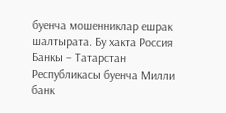буенча мошенниклар ешрак шалтырата. Бу хакта Россия Банкы – Татарстан Республикасы буенча Милли банк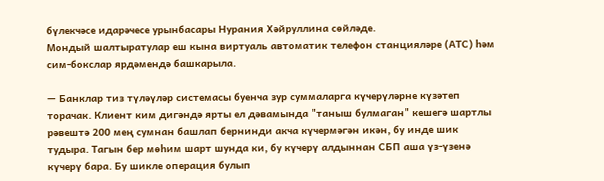бүлекчәсе идарәчесе урынбасары Нурания Хәйруллина сөйләде.
Мондый шалтыратулар еш кына виртуаль автоматик телефон станцияләре (АТС) һәм сим-бокслар ярдәмендә башкарыла.

— Банклар тиз түләүләр системасы буенча зур суммаларга күчерүләрне күзәтеп торачак. Клиент ким дигәндә ярты ел дәвамында "таныш булмаган" кешегә шартлы рәвештә 200 мең сумнан башлап бернинди акча күчермәгән икән, бу инде шик тудыра. Тагын бер мөһим шарт шунда ки, бу күчерү алдыннан СБП аша үз-үзенә күчерү бара. Бу шикле операция булып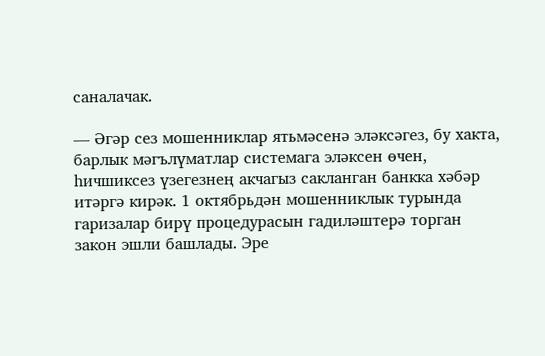саналачак.

— Әгәр сез мошенниклар ятьмәсенә эләксәгез, бу хакта, барлык мәгълүматлар системага эләксен өчен, һичшиксез үзегезнең акчагыз сакланган банкка хәбәр итәргә кирәк. 1 октябрьдән мошенниклык турында гаризалар бирү процедурасын гадиләштерә торган закон эшли башлады. Эре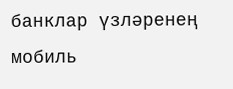банклар үзләренең мобиль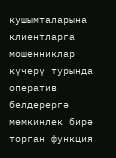кушымталарына клиентларга мошенниклар күчерү турында оператив белдерергә мөмкинлек бирә торган функция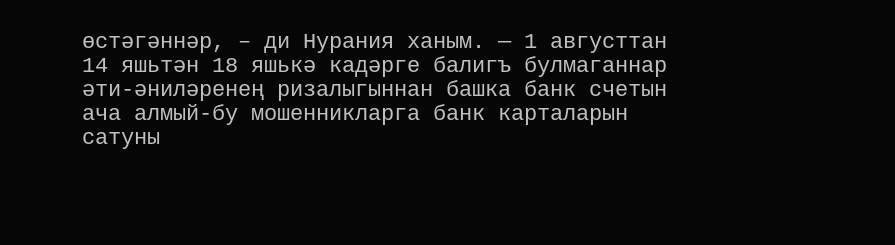өстәгәннәр, – ди Нурания ханым. — 1 августтан 14 яшьтән 18 яшькә кадәрге балигъ булмаганнар әти-әниләренең ризалыгыннан башка банк счетын ача алмый-бу мошенникларга банк карталарын сатуны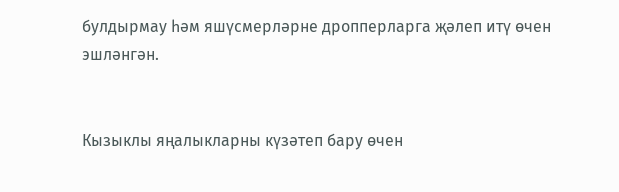булдырмау һәм яшүсмерләрне дропперларга җәлеп итү өчен эшләнгән.


Кызыклы яңалыкларны күзәтеп бару өчен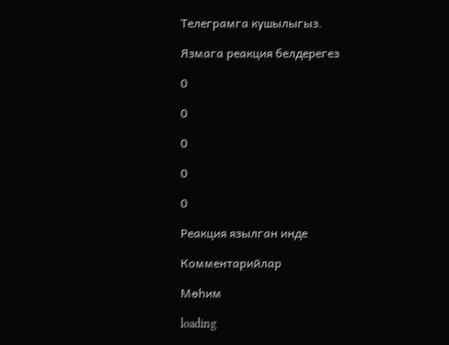Телеграмга кушылыгыз.

Язмага реакция белдерегез

0

0

0

0

0

Реакция язылган инде

Комментарийлар

Мөһим

loading